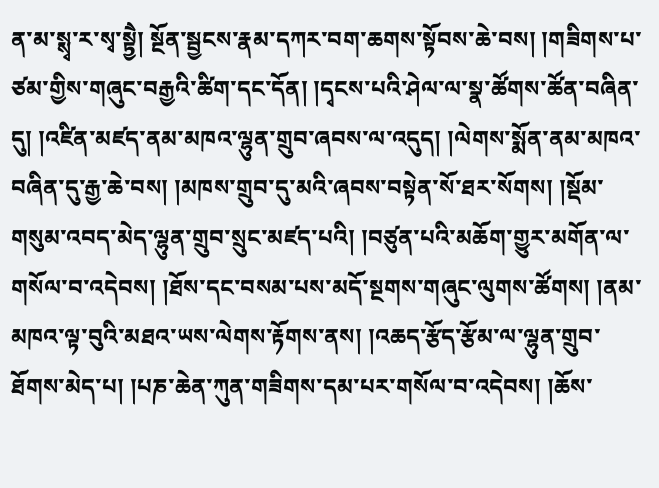ན་མ་སྶྭ་ར་སྭ་སྟྱཻ། སྔོན་སྦྱངས་རྣམ་དཀར་བག་ཆགས་སྟོབས་ཆེ་བས། །གཟིགས་པ་ཙམ་གྱིས་གཞུང་བརྒྱའི་ཚིག་དང་དོན། །དྭངས་པའི་ཤེལ་ལ་སྣ་ཚོགས་ཚོན་བཞིན་དུ། །འཛིན་མཛད་ནམ་མཁའ་ལྷུན་གྲུབ་ཞབས་ལ་འདུད། །ལེགས་སྨོན་ནམ་མཁའ་བཞིན་དུ་རྒྱ་ཆེ་བས། །མཁས་གྲུབ་དུ་མའི་ཞབས་བསྟེན་སོ་ཐར་སོགས། །སྡོམ་གསུམ་འབད་མེད་ལྷུན་གྲུབ་སྲུང་མཛད་པའི། །བཙུན་པའི་མཆོག་གྱུར་མགོན་ལ་གསོལ་བ་འདེབས། །ཐོས་དང་བསམ་པས་མདོ་སྔགས་གཞུང་ལུགས་ཚོགས། །ནམ་མཁའ་ལྟ་བུའི་མཐའ་ཡས་ལེགས་རྟོགས་ནས། །འཆད་རྩོད་རྩོམ་ལ་ལྷུན་གྲུབ་ཐོགས་མེད་པ། །པཎ་ཆེན་ཀུན་གཟིགས་དམ་པར་གསོལ་བ་འདེབས། །ཆོས་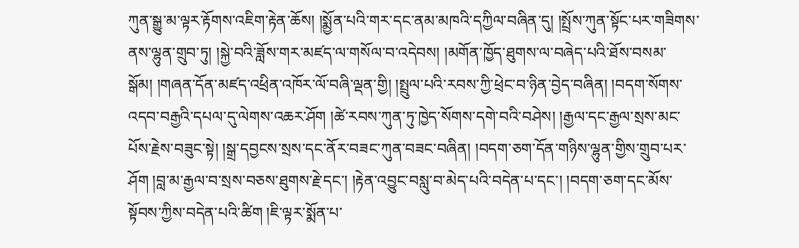ཀུན་སྒྱུ་མ་ལྟར་རྟོགས་འཇིག་རྟེན་ཆོས། །སྨྱོན་པའི་གར་དང་ནམ་མཁའི་དཀྱིལ་བཞིན་དུ། །སྤྲོས་ཀུན་སྟོང་པར་གཟིགས་ནས་ལྷུན་གྲུབ་ཏུ། །སྐྱེ་བའི་ཟློས་གར་མཛད་ལ་གསོལ་བ་འདེབས། །མགོན་ཁྱོད་ཐུགས་ལ་བཞེད་པའི་ཐོས་བསམ་སྒོམ། །གཞན་དོན་མཛད་འཕྲིན་འཁོར་ལོ་བཞི་ལྡན་གྱི། །སྤྲུལ་པའི་རབས་ཀྱི་ཕྲེང་བ་ཉིན་བྱེད་བཞིན། །བདག་སོགས་འདབ་བརྒྱའི་དཔལ་དུ་ལེགས་འཆར་ཤོག །ཚེ་རབས་ཀུན་ཏུ་ཁྱེད་སོགས་དགེ་བའི་བཤེས། །རྒྱལ་དང་རྒྱལ་སྲས་མང་པོས་རྗེས་བཟུང་སྟེ། །སྒྲ་དབྱངས་སྲས་དང་ནོར་བཟང་ཀུན་བཟང་བཞིན། །བདག་ཅག་དོན་གཉིས་ལྷུན་གྱིས་གྲུབ་པར་ཤོག །བླ་མ་རྒྱལ་བ་སྲས་བཅས་ཐུགས་རྗེ་དང་། །རྟེན་འབྱུང་བསླུ་བ་མེད་པའི་བདེན་པ་དང་། །བདག་ཅག་དང་མོས་སྟོབས་ཀྱིས་བདེན་པའི་ཚིག །ཇི་ལྟར་སྨོན་པ་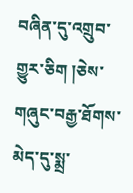བཞིན་དུ་འགྲུབ་གྱུར་ཅིག །ཅེས་གཞུང་བརྒྱ་ཐོགས་མེད་དུ་སྨྲ་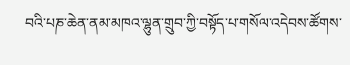བའི་པཎ་ཆེན་ནམ་མཁའ་ལྷུན་གྲུབ་ཀྱི་བསྟོད་པ་གསོལ་འདེབས་ཚོགས་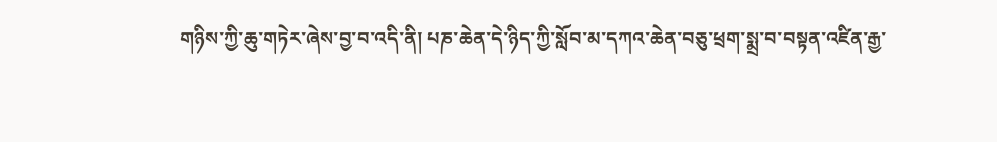གཉིས་ཀྱི་ཆུ་གཏེར་ཞེས་བྱ་བ་འདི་ནི། པཎ་ཆེན་དེ་ཉིད་ཀྱི་སློབ་མ་དཀའ་ཆེན་བཅུ་ཕྲག་སྨྲ་བ་བསྟན་འཛིན་རྒྱ་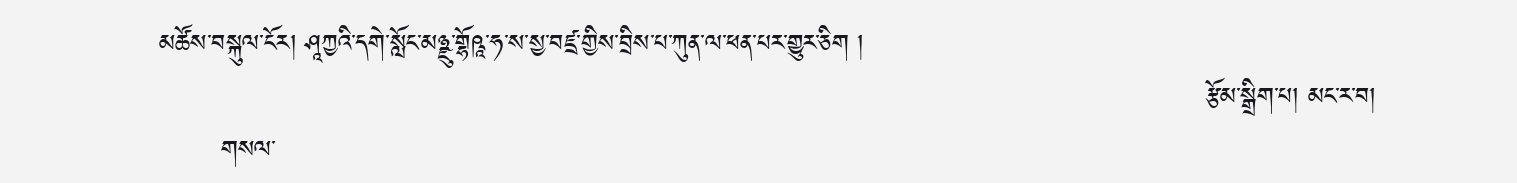མཚོས་བསྐུལ་ངོར། ཤཱཀྱའི་དགེ་སློང་མཉྫུ་གྷོཥཱ་ཧ་ས་སྱ་བཛྲ་གྱིས་བྲིས་པ་ཀུན་ལ་ཕན་པར་གྱུར་ཅིག །
                                                                                                                       རྩོམ་སྒྲིག་པ། མང་ར་བ།
       གསལ་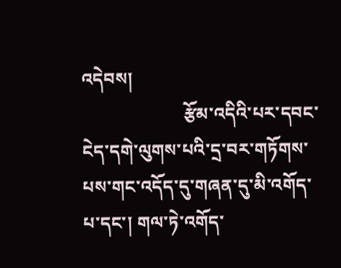འདེབས།
                       རྩོམ་འདིའི་པར་དབང་ངེད་དགེ་ལུགས་པའི་དྲ་བར་གཏོགས་པས་གང་འདོད་དུ་གཞན་དུ་མི་འགོད་པ་དང་། གལ་ཏེ་འགོད་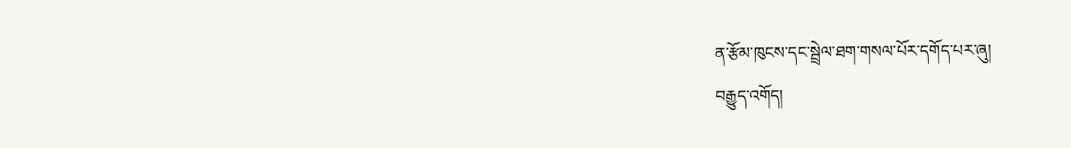ན་རྩོམ་ཁུངས་དང་སྦྲེལ་ཐག་གསལ་པོར་དགོད་པར་ཞུ།
བརྒྱུད་འགོད།